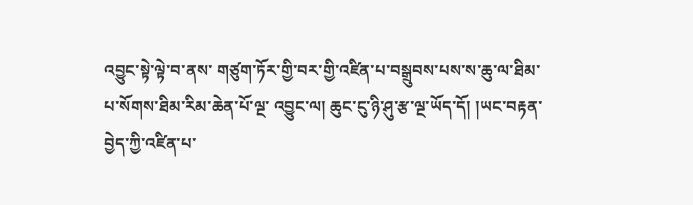འབྱུང་སྟེ་ལྟེ་བ་ནས་ གཙུག་ཏོར་གྱི་བར་གྱི་འཛིན་པ་བསྒྲུབས་པས་ས་ཆུ་ལ་ཐིམ་པ་སོགས་ཐིམ་རིམ་ཆེན་པོ་ལྔ་ འབྱུང་ལ། ཆུང་ངུ་ཉི་ཤུ་རྩ་ལྔ་ཡོད་དོ། །ཡང་བརྟན་བྱེད་ཀྱི་འཛིན་པ་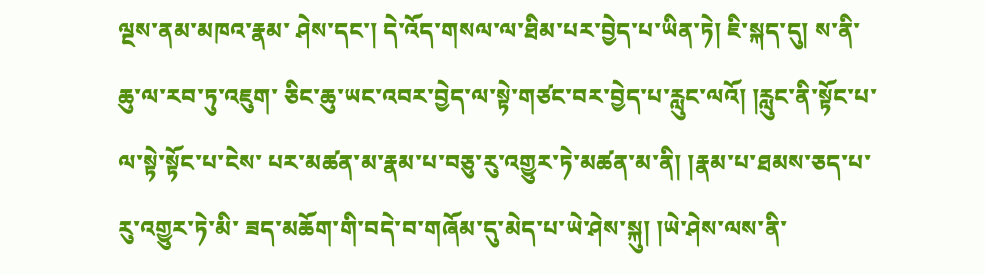ལྔས་ནམ་མཁའ་རྣམ་ ཤེས་དང་། དེ་འོད་གསལ་ལ་ཐིམ་པར་བྱེད་པ་ཡིན་ཏེ། ཇི་སྐད་དུ། ས་ནི་ཆུ་ལ་རབ་ཏུ་འཇུག་ ཅིང་ཆུ་ཡང་འབར་བྱེད་ལ་སྟེ་གཙང་བར་བྱེད་པ་རླུང་ལའོ། །རླུང་ནི་སྟོང་པ་ལ་སྟེ་སྟོང་པ་ངེས་ པར་མཚན་མ་རྣམ་པ་བཅུ་རུ་འགྱུར་ཏེ་མཚན་མ་ནི། །རྣམ་པ་ཐམས་ཅད་པ་རུ་འགྱུར་ཏེ་མི་ ཟད་མཆོག་གི་བདེ་བ་གཞོམ་དུ་མེད་པ་ཡེ་ཤེས་སྐུ། །ཡེ་ཤེས་ལས་ནི་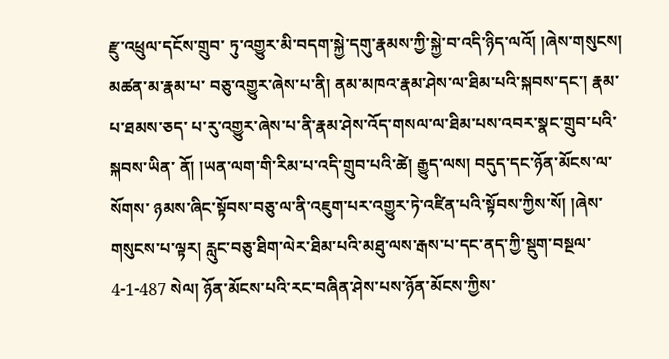རྫུ་འཕྲུལ་དངོས་གྲུབ་ ཏུ་འགྱུར་མི་བདག་སྐྱེ་དགུ་རྣམས་ཀྱི་སྐྱེ་བ་འདི་ཉིད་ལའོ། །ཞེས་གསུངས། མཚན་མ་རྣམ་པ་ བཅུ་འགྱུར་ཞེས་པ་ནི། ནམ་མཁའ་རྣམ་ཤེས་ལ་ཐིམ་པའི་སྐབས་དང་། རྣམ་པ་ཐམས་ཅད་ པ་རུ་འགྱུར་ཞེས་པ་ནི་རྣམ་ཤེས་འོད་གསལ་ལ་ཐིམ་པས་འབར་སྣང་གྲུབ་པའི་སྐབས་ཡིན་ ནོ། །ཡན་ལག་གི་རིམ་པ་འདི་གྲུབ་པའི་ཚེ། རྒྱུད་ལས། བདུད་དང་ཉོན་མོངས་ལ་སོགས་ ཉམས་ཞིང་སྟོབས་བཅུ་ལ་ནི་འཇུག་པར་འགྱུར་ཏེ་འཛིན་པའི་སྟོབས་ཀྱིས་སོ། །ཞེས་ གསུངས་པ་ལྟར། རླུང་བཅུ་ཐིག་ལེར་ཐིམ་པའི་མཐུ་ལས་རྒས་པ་དང་ནད་ཀྱི་སྡུག་བསྔལ་ 4-1-487 སེལ། ཉོན་མོངས་པའི་རང་བཞིན་ཤེས་པས་ཉོན་མོངས་ཀྱིས་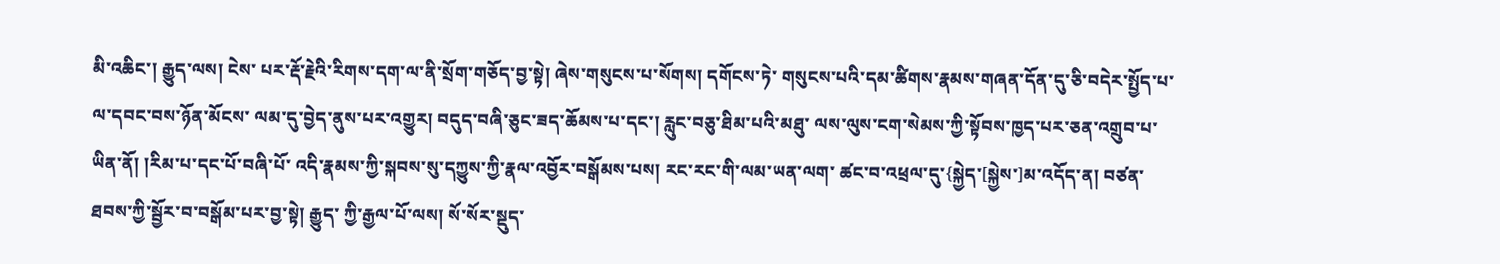མི་འཆིང་། རྒྱུད་ལས། ངེས་ པར་རྡོ་རྗེའི་རིགས་དག་ལ་ནི་སྲོག་གཅོད་བྱ་སྟེ། ཞེས་གསུངས་པ་སོགས། དགོངས་ཏེ་ གསུངས་པའི་དམ་ཚིགས་རྣམས་གཞན་དོན་དུ་ཅི་བདེར་སྤྱོད་པ་ལ་དབང་བས་ཉོན་མོངས་ ལམ་དུ་བྱེད་ནུས་པར་འགྱུར། བདུད་བཞི་ཅུང་ཟད་ཆོམས་པ་དང་། རླུང་བཅུ་ཐིམ་པའི་མཐུ་ ལས་ལུས་ངག་སེམས་ཀྱི་སྟོབས་ཁྱད་པར་ཅན་འགྲུབ་པ་ཡིན་ནོ། །རིམ་པ་དང་པོ་བཞི་པོ་ འདི་རྣམས་ཀྱི་སྐབས་སུ་དཀྱུས་ཀྱི་རྣལ་འབྱོར་བསྒོམས་པས། རང་རང་གི་ལམ་ཡན་ལག་ ཚང་བ་འཕྲལ་དུ་{སྐྱེད་[སྐྱེས་]མ་འདོད་ན། བཙན་ཐབས་ཀྱི་སྦྱོར་བ་བསྒོམ་པར་བྱ་སྟེ། རྒྱུད་ ཀྱི་རྒྱལ་པོ་ལས། སོ་སོར་སྡུད་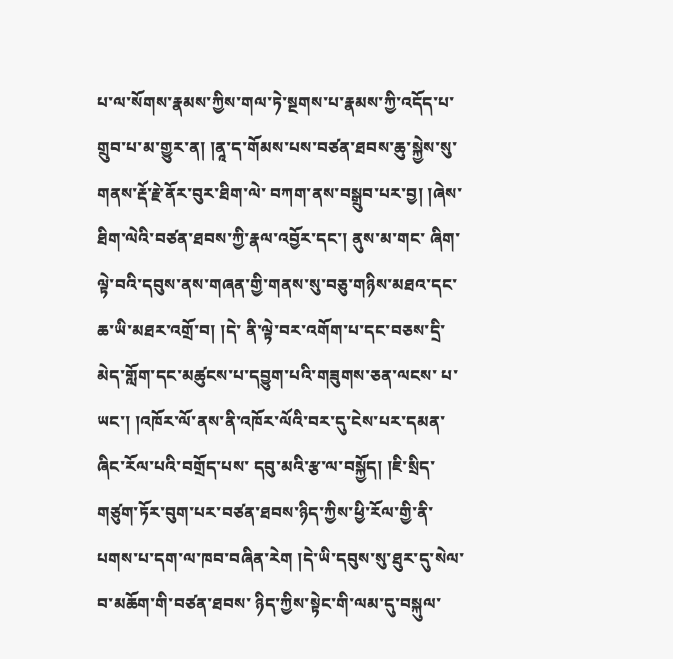པ་ལ་སོགས་རྣམས་ཀྱིས་གལ་ཏེ་སྔགས་པ་རྣམས་ཀྱི་འདོད་པ་ གྲུབ་པ་མ་གྱུར་ན། །ནཱ་ད་གོམས་པས་བཙན་ཐབས་ཆུ་སྐྱེས་སུ་གནས་རྡོ་རྗེ་ནོར་བུར་ཐིག་ལེ་ བཀག་ནས་བསྒྲུབ་པར་བྱ། །ཞེས་ཐིག་ལེའི་བཙན་ཐབས་ཀྱི་རྣལ་འབྱོར་དང་། ནུས་མ་གང་ ཞིག་ལྟེ་བའི་དབུས་ནས་གཞན་གྱི་གནས་སུ་བཅུ་གཉིས་མཐའ་དང་ཆ་ཡི་མཐར་འགྲོ་བ། །དེ་ ནི་ལྟེ་བར་འགོག་པ་དང་བཅས་དྲི་མེད་གློག་དང་མཚུངས་པ་དབྱུག་པའི་གཟུགས་ཅན་ལངས་ པ་ཡང་། །འཁོར་ལོ་ནས་ནི་འཁོར་ལོའི་བར་དུ་ངེས་པར་དམན་ཞིང་རོལ་པའི་བགྲོད་པས་ དབུ་མའི་རྩ་ལ་བསྐྱོད། །ཇི་སྲིད་གཙུག་ཏོར་བུག་པར་བཙན་ཐབས་ཉིད་ཀྱིས་ཕྱི་རོལ་གྱི་ནི་ པགས་པ་དག་ལ་ཁབ་བཞིན་རེག །དེ་ཡི་དབུས་སུ་ཐུར་དུ་སེལ་བ་མཆོག་གི་བཙན་ཐབས་ ཉིད་ཀྱིས་སྟེང་གི་ལམ་དུ་བསྐུལ་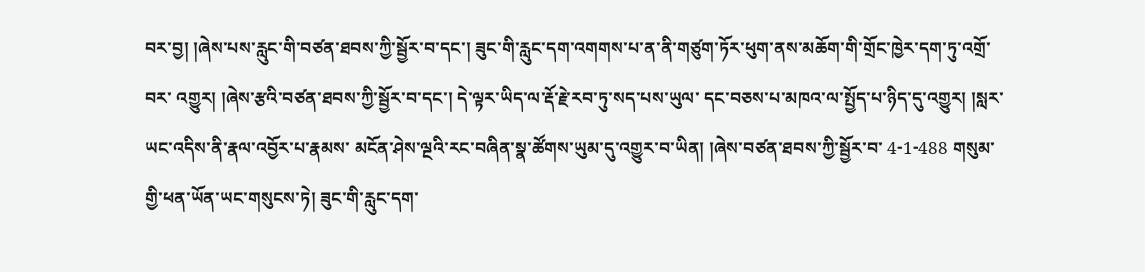བར་བྱ། །ཞེས་པས་རླུང་གི་བཙན་ཐབས་ཀྱི་སྦྱོར་བ་དང་། ཟུང་གི་རླུང་དག་འགགས་པ་ན་ནི་གཙུག་ཏོར་ཕུག་ནས་མཆོག་གི་གྲོང་ཁྱེར་དག་ཏུ་འགྲོ་བར་ འགྱུར། །ཞེས་རྩའི་བཙན་ཐབས་ཀྱི་སྦྱོར་བ་དང་། དེ་ལྟར་ཡིད་ལ་རྡོ་རྗེ་རབ་ཏུ་སད་པས་ཡུལ་ དང་བཅས་པ་མཁའ་ལ་སྤྱོད་པ་ཉིད་དུ་འགྱུར། །སླར་ཡང་འདིས་ནི་རྣལ་འབྱོར་པ་རྣམས་ མངོན་ཤེས་ལྔའི་རང་བཞིན་སྣ་ཚོགས་ཡུམ་དུ་འགྱུར་བ་ཡིན། །ཞེས་བཙན་ཐབས་ཀྱི་སྦྱོར་བ་ 4-1-488 གསུམ་གྱི་ཕན་ཡོན་ཡང་གསུངས་ཏེ། ཟུང་གི་རླུང་དག་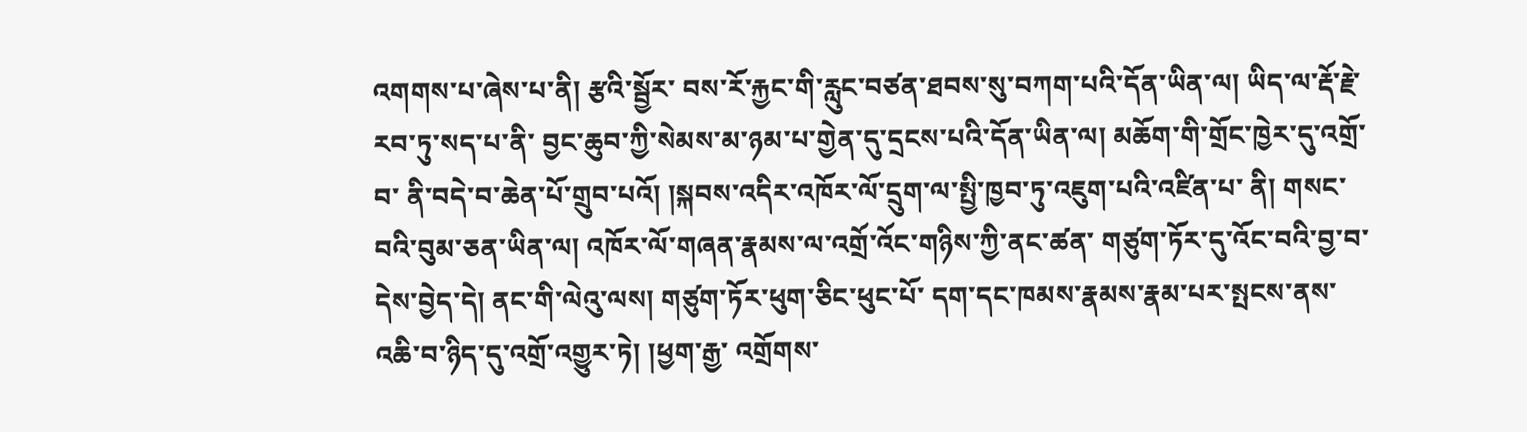འགགས་པ་ཞེས་པ་ནི། རྩའི་སྦྱོར་ བས་རོ་རྐྱང་གི་རླུང་བཙན་ཐབས་སུ་བཀག་པའི་དོན་ཡིན་ལ། ཡིད་ལ་རྡོ་རྗེ་རབ་ཏུ་སད་པ་ནི་ བྱང་ཆུབ་ཀྱི་སེམས་མ་ཉམ་པ་གྱེན་དུ་དྲངས་པའི་དོན་ཡིན་ལ། མཆོག་གི་གྲོང་ཁྱེར་དུ་འགྲོ་བ་ ནི་བདེ་བ་ཆེན་པོ་གྲུབ་པའོ། །སྐབས་འདིར་འཁོར་ལོ་དྲུག་ལ་སྤྱི་ཁྱབ་ཏུ་འཇུག་པའི་འཛིན་པ་ ནི། གསང་བའི་བུམ་ཅན་ཡིན་ལ། འཁོར་ལོ་གཞན་རྣམས་ལ་འགྲོ་འོང་གཉིས་ཀྱི་ནང་ཚན་ གཙུག་ཏོར་དུ་འོང་བའི་བྱ་བ་དེས་བྱེད་དེ། ནང་གི་ལེའུ་ལས། གཙུག་ཏོར་ཕུག་ཅིང་ཕུང་པོ་ དག་དང་ཁམས་རྣམས་རྣམ་པར་སྤངས་ནས་འཆི་བ་ཉིད་དུ་འགྲོ་འགྱུར་ཏེ། །ཕྱག་རྒྱ་ འགྲོགས་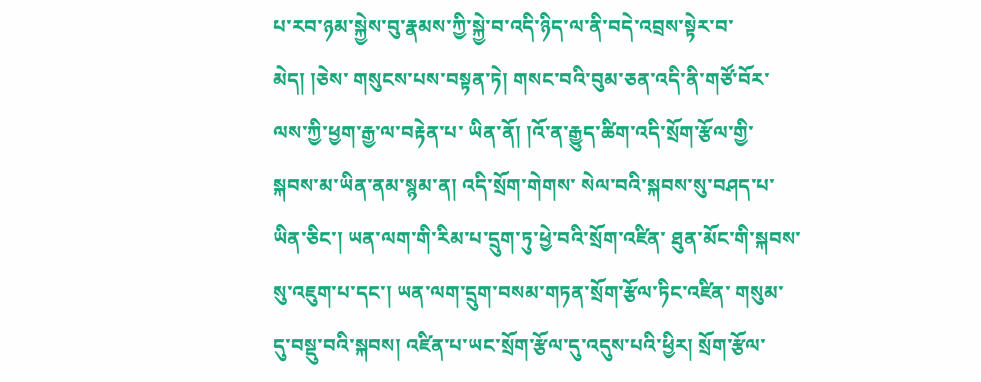པ་རབ་ཉམ་སྐྱེས་བུ་རྣམས་ཀྱི་སྐྱེ་བ་འདི་ཉིད་ལ་ནི་བདེ་འབྲས་སྟེར་བ་མེད། །ཅེས་ གསུངས་པས་བསྟན་ཏེ། གསང་བའི་བུམ་ཅན་འདི་ནི་གཙོ་བོར་ལས་ཀྱི་ཕྱག་རྒྱ་ལ་བརྟེན་པ་ ཡིན་ནོ། །འོ་ན་རྒྱུད་ཚིག་འདི་སྲོག་རྩོལ་གྱི་སྐབས་མ་ཡིན་ནམ་སྙམ་ན། འདི་སྲོག་གེགས་ སེལ་བའི་སྐབས་སུ་བཤད་པ་ཡིན་ཅིང་། ཡན་ལག་གི་རིམ་པ་དྲུག་ཏུ་ཕྱེ་བའི་སྲོག་འཛིན་ ཐུན་མོང་གི་སྐབས་སུ་འཇུག་པ་དང་། ཡན་ལག་དྲུག་བསམ་གཏན་སྲོག་རྩོལ་ཏིང་འཛིན་ གསུམ་དུ་བསྡུ་བའི་སྐབས། འཛིན་པ་ཡང་སྲོག་རྩོལ་དུ་འདུས་པའི་ཕྱིར། སྲོག་རྩོལ་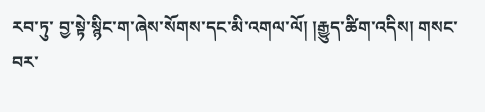རབ་ཏུ་ བྱ་སྟེ་སྙིང་ག་ཞེས་སོགས་དང་མི་འགལ་ལོ། །རྒྱུད་ཚིག་འདིས། གསང་བར་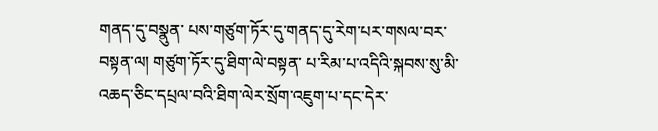གནད་དུ་བསྣུན་ པས་གཙུག་ཏོར་དུ་གནད་དུ་རེག་པར་གསལ་བར་བསྟན་ལ། གཙུག་ཏོར་དུ་ཐིག་ལེ་བསྟན་ པ་རིམ་པ་འདིའི་སྐབས་སུ་མི་འཆད་ཅིང་དཔྲལ་བའི་ཐིག་ལེར་སྲོག་འཇུག་པ་དང་དེར་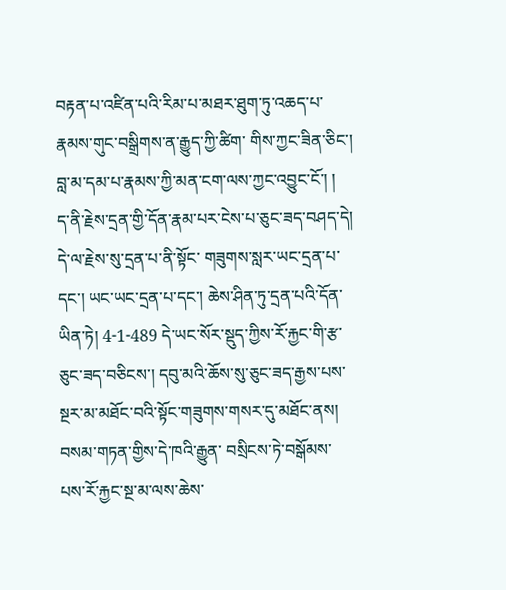བརྟན་པ་འཛིན་པའི་རིམ་པ་མཐར་ཐུག་ཏུ་འཆད་པ་རྣམས་གུང་བསྒྲིགས་ན་རྒྱུད་ཀྱི་ཚིག་ གིས་ཀྱང་ཟིན་ཅིང་། བླ་མ་དམ་པ་རྣམས་ཀྱི་མན་ངག་ལས་ཀྱང་འབྱུང་ངོ་། ། ད་ནི་རྗེས་དྲན་གྱི་དོན་རྣམ་པར་ངེས་པ་ཅུང་ཟད་བཤད་དེ། དེ་ལ་རྗེས་སུ་དྲན་པ་ནི་སྟོང་ གཟུགས་སླར་ཡང་དྲན་པ་དང་། ཡང་ཡང་དྲན་པ་དང་། ཆེས་ཤིན་ཏུ་དྲན་པའི་དོན་ཡིན་ཏེ། 4-1-489 དེ་ཡང་སོར་སྡུད་ཀྱིས་རོ་རྐྱང་གི་རྩ་ཅུང་ཟད་བཅིངས་། དབུ་མའི་ཆོས་སུ་ཅུང་ཟད་རྒྱས་པས་ སྔར་མ་མཐོང་བའི་སྟོང་གཟུགས་གསར་དུ་མཐོང་ནས། བསམ་གཏན་གྱིས་དེ་ཁའི་རྒྱུན་ བསྲིངས་ཏེ་བསྒོམས་པས་རོ་རྐྱང་སྔ་མ་ལས་ཆེས་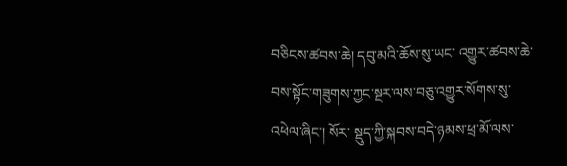བཅིངས་ཚབས་ཆེ། དབུ་མའི་ཆོས་སུ་ཡང་ འགྱུར་ཚབས་ཆེ་བས་སྟོང་གཟུགས་ཀྱང་སྔར་ལས་བཅུ་འགྱུར་སོགས་སུ་འཕེལ་ཞིང་། སོར་ སྡུད་ཀྱི་སྐབས་བདེ་ཉམས་ཕྲ་མོ་ལས་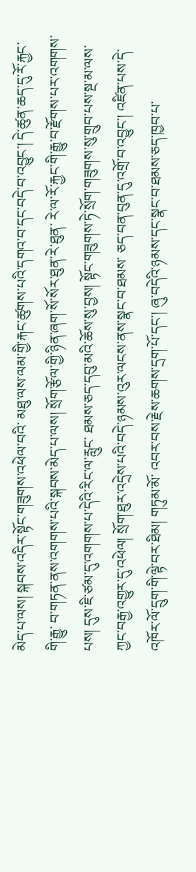མེད་པ་ལས། སྐབས་འདིར་སྟོང་གཟུགས་འཕེལ་བའི་ མཐུ་ལས་ལམ་གྱི་རྐང་ཚུགས་པའི་དགའ་བ་དང་བདེ་བ་འབྱུང་། དེ་ཚུན་ཆད་དུ་རོ་རྐྱང་གི་རྒྱུ་ བ་གཏན་ནས་འགགས་པའི་སྐབས་མེད་པ་ལས། སྲོག་རྩོལ་གྱི་ཉིན་ཞག་སོ་སོར་ཐུན་རེ་ཐུན་ རེ་ལ་རོ་རྐྱང་གི་རྒྱུ་བ་རྫོགས་པར་འགགས་པས། དུས་ཇི་ཙམ་དུ་འགགས་པ་དེའི་རིང་ལ་རླུང་ ཐམས་ཅད་དབུ་མའི་ཆོས་སུ་བྱས། སྟོང་གཟུགས་ཏེ་སྲོག་གཟུགས་སུ་གྲུབ་པས་སྔ་མ་ལས་ ཀྱང་བརྒྱ་འགྱུར་དུ་འཕེལ། སྲོག་ཐུར་འདྲེས་པའི་བདེ་ཉམས་འུར་ལངས་ནས་སྣང་བ་ཐམས་ ཅད་བན་བུན་དུ་འགྲོ་བ་འབྱུང་། འཛིན་པས་དེ་འཁོར་ལོ་དྲུག་གི་ལྟེ་བར་ཐིམ། གཏུམ་མོ་ འབར་བས་རྗེས་ཆགས་དྲག་པོ་དང་། ཞུ་བདེའི་ཉམས་དང་སྣང་བ་ཐམས་ཅད་ཁྱབ་པ་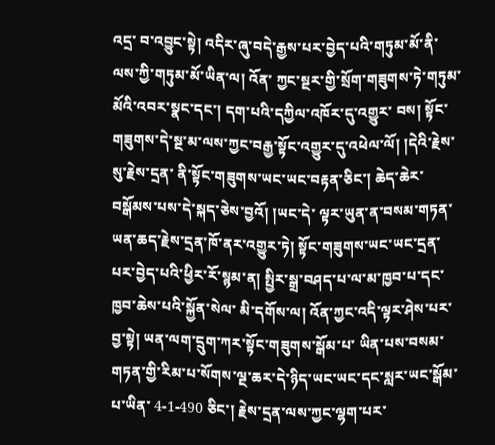འདྲ་ བ་འབྱུང་སྟེ། འདིར་ཞུ་བདེ་རྒྱས་པར་བྱེད་པའི་གཏུམ་མོ་ནི་ལས་ཀྱི་གཏུམ་མོ་ཡིན་ལ། འོན་ ཀྱང་སྔར་གྱི་སྲོག་གཟུགས་ཏེ་གཏུམ་མོའི་འབར་སྣང་དང་། དག་པའི་དཀྱིལ་འཁོར་དུ་འགྱུར་ བས། སྟོང་གཟུགས་དེ་སྔ་མ་ལས་ཀྱང་བརྒྱ་སྟོང་འགྱུར་དུ་འཕེལ་ལོ། །དེའི་རྗེས་སུ་རྗེས་དྲན་ ནི་སྟོང་གཟུགས་ཡང་ཡང་བརྟན་ཅིང་། ཆེད་ཆེར་བསྒོམས་པས་དེ་སྐད་ཅེས་བྱའོ། །ཡང་དེ་ ལྟར་ཡུན་ན་བསམ་གཏན་ཡན་ཆད་རྗེས་དྲན་ཁོ་ནར་འགྱུར་ཏེ། སྟོང་གཟུགས་ཡང་ཡང་དྲན་ པར་བྱེད་པའི་ཕྱིར་རོ་སྙམ་ན། སྤྱིར་སྒྲ་བཤད་པ་ལ་མ་ཁྱབ་པ་དང་ཁྱབ་ཆེས་པའི་སྐྱོན་སེལ་ མི་དགོས་ལ། འོན་ཀྱང་འདི་ལྟར་ཤེས་པར་བྱ་སྟེ། ཡན་ལག་དྲུག་ཀར་སྟོང་གཟུགས་སྒོམ་པ་ ཡིན་པས་བསམ་གཏན་གྱི་རིམ་པ་སོགས་ལྔ་ཆར་དེ་ཉིད་ཡང་ཡང་དང་སླར་ཡང་སྒོམ་པ་ཡིན་ 4-1-490 ཅིང་། རྗེས་དྲན་ལས་ཀྱང་ལྷག་པར་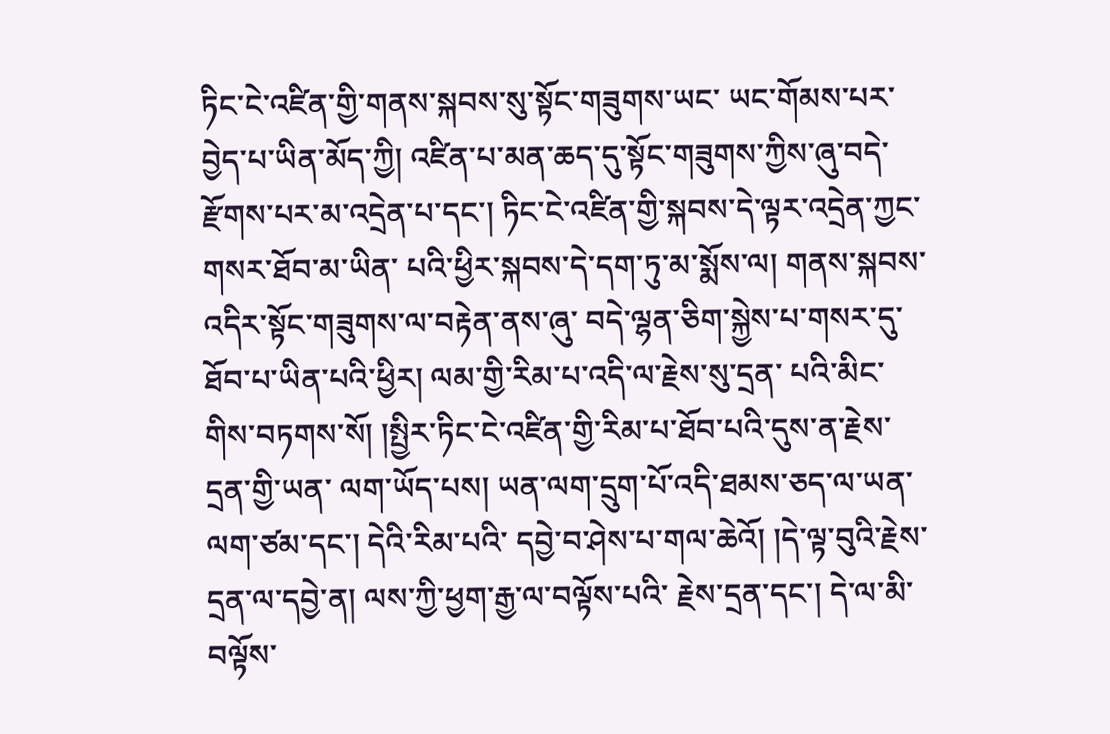ཏིང་ངེ་འཛིན་གྱི་གནས་སྐབས་སུ་སྟོང་གཟུགས་ཡང་ ཡང་གོམས་པར་བྱེད་པ་ཡིན་མོད་ཀྱི། འཛིན་པ་མན་ཆད་དུ་སྟོང་གཟུགས་ཀྱིས་ཞུ་བདེ་ རྫོགས་པར་མ་འདྲེན་པ་དང་། ཏིང་ངེ་འཛིན་གྱི་སྐབས་དེ་ལྟར་འདྲེན་ཀྱང་གསར་ཐོབ་མ་ཡིན་ པའི་ཕྱིར་སྐབས་དེ་དག་ཏུ་མ་སྨོས་ལ། གནས་སྐབས་འདིར་སྟོང་གཟུགས་ལ་བརྟེན་ནས་ཞུ་ བདེ་ལྷན་ཅིག་སྐྱེས་པ་གསར་དུ་ཐོབ་པ་ཡིན་པའི་ཕྱིར། ལམ་གྱི་རིམ་པ་འདི་ལ་རྗེས་སུ་དྲན་ པའི་མིང་གིས་བཏགས་སོ། །སྤྱིར་ཏིང་ངེ་འཛིན་གྱི་རིམ་པ་ཐོབ་པའི་དུས་ན་རྗེས་དྲན་གྱི་ཡན་ ལག་ཡོད་པས། ཡན་ལག་དྲུག་པོ་འདི་ཐམས་ཅད་ལ་ཡན་ལག་ཙམ་དང་། དེའི་རིམ་པའི་ དབྱེ་བ་ཤེས་པ་གལ་ཆེའོ། །དེ་ལྟ་བུའི་རྗེས་དྲན་ལ་དབྱེ་ན། ལས་ཀྱི་ཕྱག་རྒྱ་ལ་བལྟོས་པའི་ རྗེས་དྲན་དང་། དེ་ལ་མི་བལྟོས་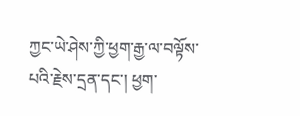ཀྱང་ཡེ་ཤེས་ཀྱི་ཕྱག་རྒྱ་ལ་བལྟོས་པའི་རྗེས་དྲན་དང་། ཕྱག་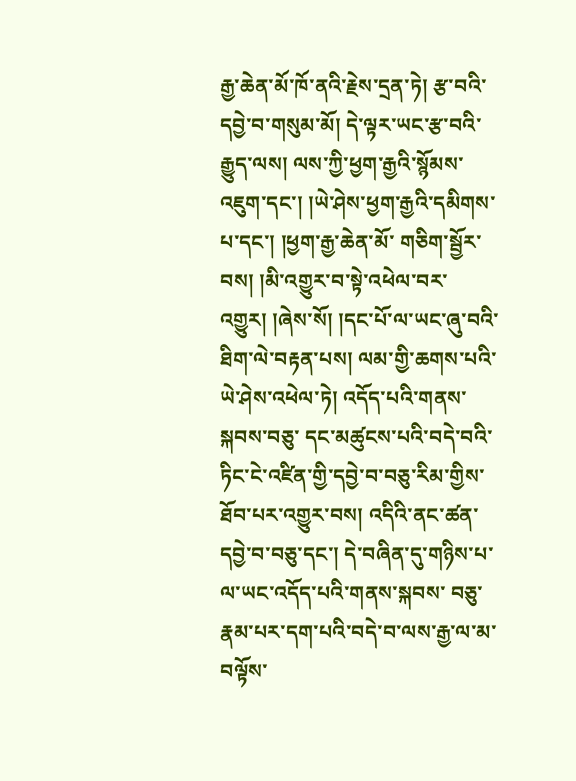རྒྱ་ཆེན་མོ་ཁོ་ནའི་རྗེས་དྲན་ཏེ། རྩ་བའི་དབྱེ་བ་གསུམ་མོ། དེ་ལྟར་ཡང་རྩ་བའི་རྒྱུད་ལས། ལས་ཀྱི་ཕྱག་རྒྱའི་སྙོམས་འཇུག་དང་། །ཡེ་ཤེས་ཕྱག་རྒྱའི་དམིགས་པ་དང་། །ཕྱག་རྒྱ་ཆེན་མོ་ གཅིག་སྦྱོར་བས། །མི་འགྱུར་བ་སྟེ་འཕེལ་བར་འགྱུར། །ཞེས་སོ། །དང་པོ་ལ་ཡང་ཞུ་བའི་ ཐིག་ལེ་བརྟན་པས། ལམ་གྱི་ཆགས་པའི་ཡེ་ཤེས་འཕེལ་ཏེ། འདོད་པའི་གནས་སྐབས་བཅུ་ དང་མཚུངས་པའི་བདེ་བའི་ཏིང་ངེ་འཛིན་གྱི་དབྱེ་བ་བཅུ་རིམ་གྱིས་ཐོབ་པར་འགྱུར་བས། འདིའི་ནང་ཚན་དབྱེ་བ་བཅུ་དང་། དེ་བཞིན་དུ་གཉིས་པ་ལ་ཡང་འདོད་པའི་གནས་སྐབས་ བཅུ་རྣམ་པར་དག་པའི་བདེ་བ་ལས་རྒྱ་ལ་མ་བལྟོས་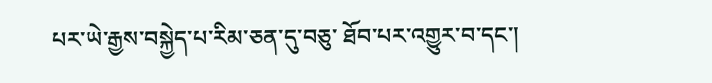པར་ཡེ་རྒྱས་བསྐྱེད་པ་རིམ་ཅན་དུ་བཅུ་ ཐོབ་པར་འགྱུར་བ་དང་།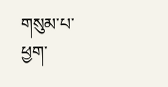གསུམ་པ་ཕྱག་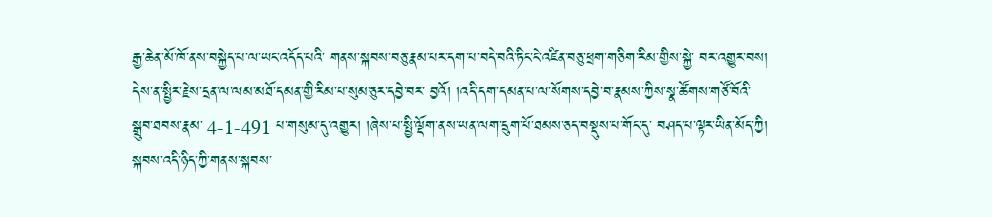རྒྱ་ཆེན་མོ་ཁོ་ནས་བསྐྱེད་པ་ལ་ཡང་འདོད་པའི་ གནས་སྐབས་བཅུ་རྣམ་པར་དག་པ་བདེ་བའི་ཏིང་ངེ་འཛིན་བཅུ་ཕྲག་གཅིག་རིམ་གྱིས་སྐྱེ་ བར་འགྱུར་བས། དེས་ན་སྤྱིར་རྗེས་དྲན་ལ་ལམ་མཐོ་དམན་གྱི་རིམ་པ་སུམ་ཅུར་དབྱེ་བར་ བྱའོ། །འདི་དག་དམན་པ་ལ་སོགས་དབྱེ་བ་རྣམས་ཀྱིས་སྣ་ཚོགས་གཙོ་བོའི་སྒྲུབ་ཐབས་རྣམ་ 4-1-491 པ་གསུམ་དུ་འགྱུར། །ཞེས་པ་སྤྱི་ལྡོག་ནས་ཡན་ལག་དྲུག་པོ་ཐམས་ཅད་བསྡུས་པ་གོང་དུ་ བཤད་པ་ལྟར་ཡིན་མོད་ཀྱི། སྐབས་འདི་ཉིད་ཀྱི་གནས་སྐབས་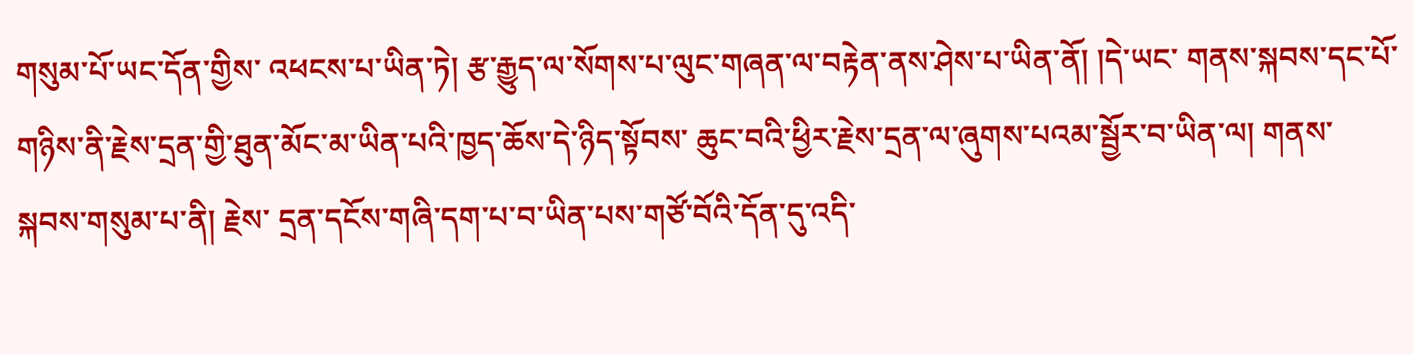གསུམ་པོ་ཡང་དོན་གྱིས་ འཕངས་པ་ཡིན་ཏེ། རྩ་རྒྱུད་ལ་སོགས་པ་ལུང་གཞན་ལ་བརྟེན་ནས་ཤེས་པ་ཡིན་ནོ། །དེ་ཡང་ གནས་སྐབས་དང་པོ་གཉིས་ནི་རྗེས་དྲན་གྱི་ཐུན་མོང་མ་ཡིན་པའི་ཁྱད་ཆོས་དེ་ཉིད་སྟོབས་ ཆུང་བའི་ཕྱིར་རྗེས་དྲན་ལ་ཞུགས་པའམ་སྦྱོར་བ་ཡིན་ལ། གནས་སྐབས་གསུམ་པ་ནི། རྗེས་ དྲན་དངོས་གཞི་དག་པ་བ་ཡིན་པས་གཙོ་བོའི་དོན་དུ་འདི་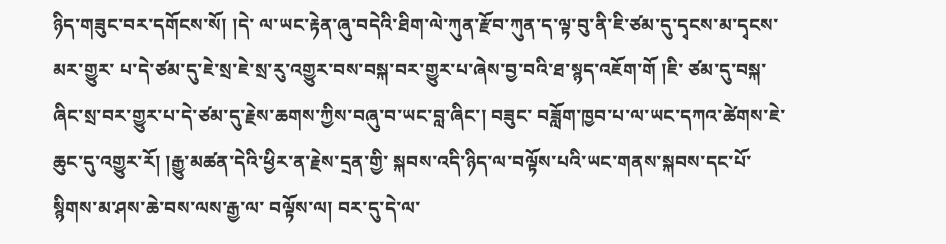ཉིད་གཟུང་བར་དགོངས་སོ། །དེ་ ལ་ཡང་རྟེན་ཞུ་བདེའི་ཐིག་ལེ་ཀུན་རྫོབ་ཀུན་ད་ལྟ་བུ་ནི་ཇི་ཙམ་དུ་དྭངས་མ་དྭངས་མར་གྱུར་ པ་དེ་ཙམ་དུ་ཇེ་སྲ་ཇེ་སྲ་རུ་འགྱུར་བས་བསྐ་བར་གྱུར་པ་ཞེས་བྱ་བའི་ཐ་སྙད་འཇོག་གོ །ཇི་ ཙམ་དུ་བསྐ་ཞིང་སྲ་བར་གྱུར་པ་དེ་ཙམ་དུ་རྗེས་ཆགས་ཀྱིས་བཞུ་བ་ཡང་བླ་ཞིང་། བཟུང་ བཟློག་ཁྱབ་པ་ལ་ཡང་དཀའ་ཚེགས་ཇེ་ཆུང་དུ་འགྱུར་རོ། །རྒྱུ་མཚན་དེའི་ཕྱིར་ན་རྗེས་དྲན་གྱི་ སྐབས་འདི་ཉིད་ལ་བལྟོས་པའི་ཡང་གནས་སྐབས་དང་པོ་སྙིགས་མ་ཤས་ཆེ་བས་ལས་རྒྱ་ལ་ བལྟོས་ལ། བར་དུ་དེ་ལ་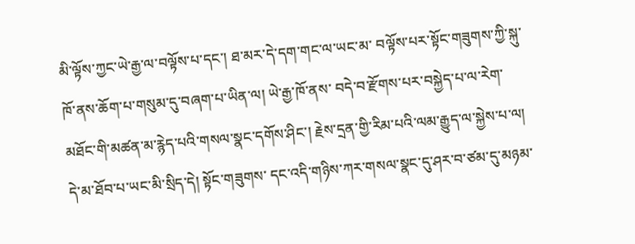མི་ལྟོས་ཀྱང་ཡེ་རྒྱ་ལ་བལྟོས་པ་དང་། ཐ་མར་དེ་དག་གང་ལ་ཡང་མ་ བལྟོས་པར་སྟོང་གཟུགས་ཀྱི་སྐུ་ཁོ་ནས་ཆོག་པ་གསུམ་དུ་བཞག་པ་ཡིན་ལ། ཡེ་རྒྱ་ཁོ་ནས་ བདེ་བ་རྫོགས་པར་བསྐྱེད་པ་ལ་རེག་མཐོང་གི་མཚན་མ་རྙེད་པའི་གསལ་སྣང་དགོས་ཤིང་། རྗེས་དྲན་གྱི་རིམ་པའི་ལམ་རྒྱུད་ལ་སྐྱེས་པ་ལ། དེ་མ་ཐོབ་པ་ཡང་མི་སྲིད་དེ། སྟོང་གཟུགས་ དང་འདི་གཉིས་ཀར་གསལ་སྣང་དུ་ཤར་བ་ཙམ་དུ་མཉམ་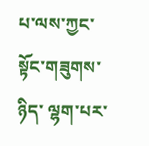པ་ལས་ཀྱང་སྟོང་གཟུགས་ཉིད་ ལྷག་པར་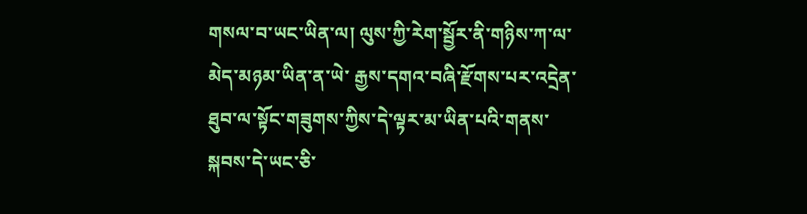གསལ་བ་ཡང་ཡིན་ལ། ལུས་ཀྱི་རེག་སྦྱོར་ནི་གཉིས་ཀ་ལ་མེད་མཉམ་ཡིན་ན་ཡེ་ རྒྱས་དགའ་བཞི་རྫོགས་པར་འདྲེན་ཐུབ་ལ་སྟོང་གཟུགས་ཀྱིས་དེ་ལྟར་མ་ཡིན་པའི་གནས་ སྐབས་དེ་ཡང་ཅི་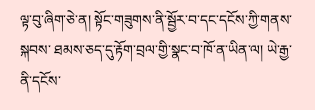ལྟ་བུ་ཞིག་ཅེ་ན། སྟོང་གཟུགས་ནི་སྦྱོར་བ་དང་དངོས་ཀྱི་གནས་སྐབས་ ཐམས་ཅད་དུ་རྟོག་བྲལ་གྱི་སྣང་བ་ཁོ་ན་ཡིན་ལ། ཡེ་རྒྱ་ནི་དངོས་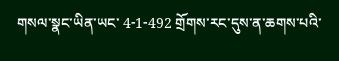གསལ་སྣང་ཡིན་ཡང་ 4-1-492 གྲོགས་རང་དུས་ན་ཆགས་པའི་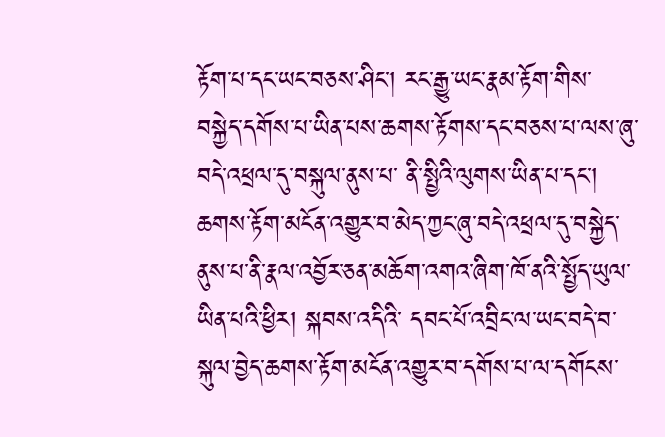རྟོག་པ་དང་ཡང་བཅས་ཤིང་། རང་རྒྱུ་ཡང་རྣམ་རྟོག་གིས་ བསྐྱེད་དགོས་པ་ཡིན་པས་ཆགས་རྟོགས་དང་བཅས་པ་ལས་ཞུ་བདེ་འཕྲལ་དུ་བསྐུལ་ནུས་པ་ ནི་སྤྱིའི་ལུགས་ཡིན་པ་དང་། ཆགས་རྟོག་མངོན་འགྱུར་བ་མེད་ཀྱང་ཞུ་བདེ་འཕྲལ་དུ་བསྐྱེད་ ནུས་པ་ནི་རྣལ་འབྱོར་ཅན་མཆོག་འགའ་ཞིག་ཁོ་ནའི་སྤྱོད་ཡུལ་ཡིན་པའི་ཕྱིར། སྐབས་འདིའི་ དབང་པོ་འབྲིང་ལ་ཡང་བདེ་བ་སྐུལ་བྱེད་ཆགས་རྟོག་མངོན་འགྱུར་བ་དགོས་པ་ལ་དགོངས་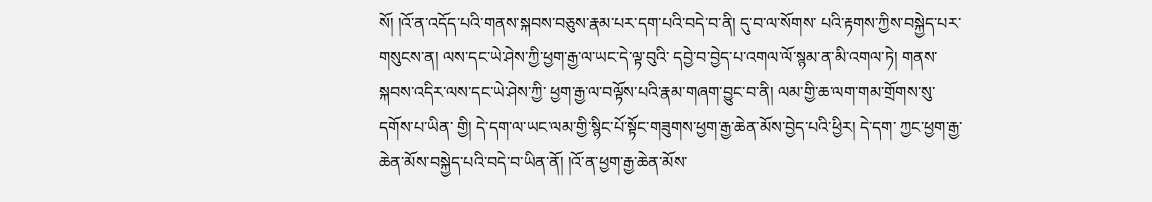སོ། །འོ་ན་འདོད་པའི་གནས་སྐབས་བཅུས་རྣམ་པར་དག་པའི་བདེ་བ་ནི། དུ་བ་ལ་སོགས་ པའི་རྟགས་ཀྱིས་བསྐྱེད་པར་གསུངས་ན། ལས་དང་ཡེ་ཤེས་ཀྱི་ཕྱག་རྒྱ་ལ་ཡང་དེ་ལྟ་བུའི་ དབྱེ་བ་བྱེད་པ་འགལ་ལོ་སྙམ་ན་མི་འགལ་ཏེ། གནས་སྐབས་འདིར་ལས་དང་ཡེ་ཤེས་ཀྱི་ ཕྱག་རྒྱ་ལ་བལྟོས་པའི་རྣམ་གཞག་བྱུང་བ་ནི། ལམ་གྱི་ཆ་ལག་གམ་གྲོགས་སུ་དགོས་པ་ཡིན་ གྱི། དེ་དག་ལ་ཡང་ལམ་གྱི་སྙིང་པོ་སྟོང་གཟུགས་ཕྱག་རྒྱ་ཆེན་མོས་བྱེད་པའི་ཕྱིར། དེ་དག་ ཀྱང་ཕྱག་རྒྱ་ཆེན་མོས་བསྐྱེད་པའི་བདེ་བ་ཡིན་ནོ། །འོ་ན་ཕྱག་རྒྱ་ཆེན་མོས་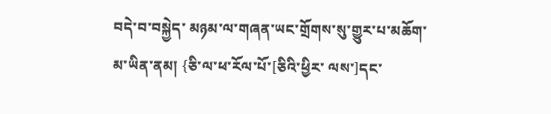བདེ་བ་བསྐྱེད་ མཉམ་ལ་གཞན་ཡང་གྲོགས་སུ་གྱུར་པ་མཆོག་མ་ཡིན་ནམ། {ཅི་ལ་ཕ་རོལ་པོ་[ཅིའི་ཕྱིར་ ལས་]དང་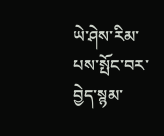ཡེ་ཤེས་རིམ་པས་སྤོང་བར་བྱེད་སྙམ་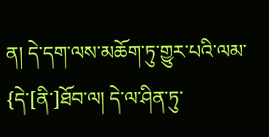ན། དེ་དག་ལས་མཆོག་ཏུ་གྱུར་པའི་ལམ་ {དེ་[ནི་]ཐོབ་ལ། དེ་ལ་ཤིན་ཏུ་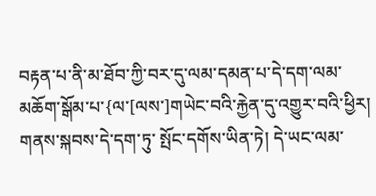བརྟན་པ་ནི་མ་ཐོབ་ཀྱི་བར་དུ་ལམ་དམན་པ་དེ་དག་ལམ་ མཆོག་སྒོམ་པ་{ལ་[ལས་]གཡེང་བའི་རྐྱེན་དུ་འགྱུར་བའི་ཕྱིར། གནས་སྐབས་དེ་དག་ཏུ་ སྤོང་དགོས་ཡིན་ཏེ། དེ་ཡང་ལམ་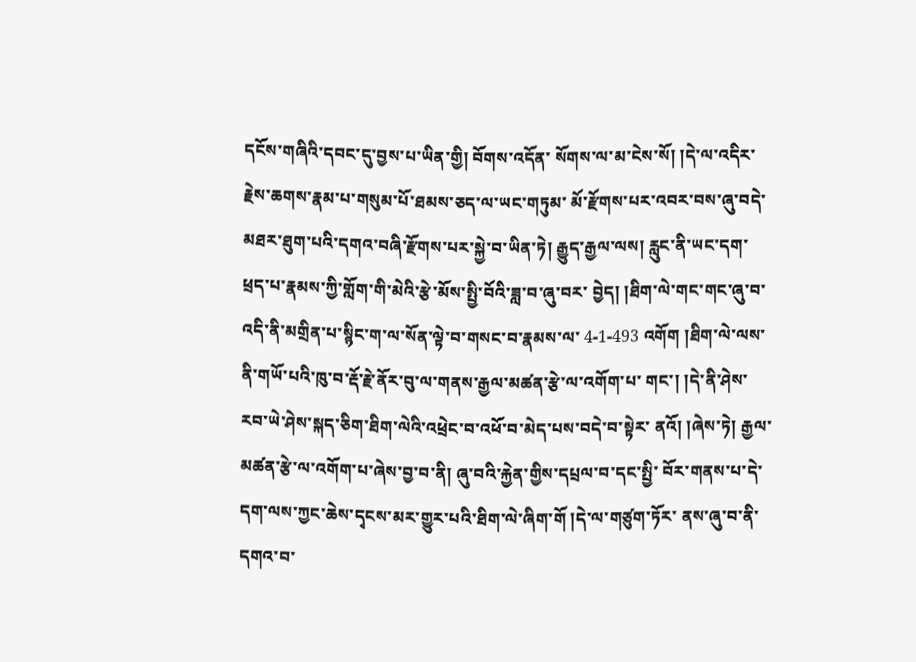དངོས་གཞིའི་དབང་དུ་བྱས་པ་ཡིན་གྱི། བོགས་འདོན་ སོགས་ལ་མ་ངེས་སོ། །དེ་ལ་འདིར་རྗེས་ཆགས་རྣམ་པ་གསུམ་པོ་ཐམས་ཅད་ལ་ཡང་གཏུམ་ མོ་རྫོགས་པར་འབར་བས་ཞུ་བདེ་མཐར་ཐུག་པའི་དགའ་བཞི་རྫོགས་པར་སྐྱེ་བ་ཡིན་ཏེ། རྒྱུད་རྒྱལ་ལས། རླུང་ནི་ཡང་དག་ཕྲད་པ་རྣམས་ཀྱི་གློག་གི་མེའི་རྩེ་མོས་སྤྱི་བོའི་ཟླ་བ་ཞུ་བར་ བྱེད། །ཐིག་ལེ་གང་གང་ཞུ་བ་འདི་ནི་མགྲིན་པ་སྙིང་ག་ལ་སོན་ལྟེ་བ་གསང་བ་རྣམས་ལ་ 4-1-493 འགོག །ཐིག་ལེ་ལས་ནི་གཡོ་པའི་ཁུ་བ་རྡོ་རྗེ་ནོར་བུ་ལ་གནས་རྒྱལ་མཚན་རྩེ་ལ་འགོག་པ་ གང་། །དེ་ནི་ཤེས་རབ་ཡེ་ཤེས་སྐད་ཅིག་ཐིག་ལེའི་འཕྲེང་བ་འཕོ་བ་མེད་པས་བདེ་བ་སྟེར་ ནའོ། །ཞེས་ཏེ། རྒྱལ་མཚན་རྩེ་ལ་འགོག་པ་ཞེས་བྱ་བ་ནི། ཞུ་བའི་རྐྱེན་གྱིས་དཔྲལ་བ་དང་སྤྱི་ བོར་གནས་པ་དེ་དག་ལས་ཀྱང་ཆེས་དྭངས་མར་གྱུར་པའི་ཐིག་ལེ་ཞིག་གོ །དེ་ལ་གཙུག་ཏོར་ ནས་ཞུ་བ་ནི་དགའ་བ་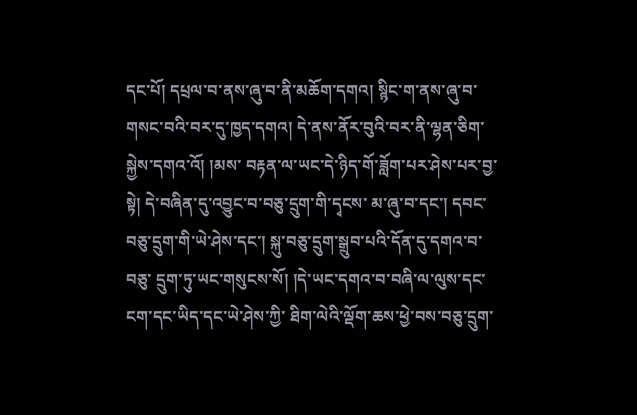དང་པོ། དཔྲལ་བ་ནས་ཞུ་བ་ནི་མཆོག་དགའ། སྙིང་ག་ནས་ཞུ་བ་ གསང་བའི་བར་དུ་ཁྱད་དགའ། དེ་ནས་ནོར་བུའི་བར་ནི་ལྷན་ཅིག་སྐྱེས་དགའ་འོ། །མས་ བརྟན་ལ་ཡང་དེ་ཉིད་གོ་ཟློག་པར་ཤེས་པར་བྱ་སྟེ། དེ་བཞིན་དུ་འབྱུང་བ་བཅུ་དྲུག་གི་དྭངས་ མ་ཞུ་བ་དང་། དབང་བཅུ་དྲུག་གི་ཡེ་ཤེས་དང་། སྐུ་བཅུ་དྲུག་སྒྲུབ་པའི་དོན་དུ་དགའ་བ་བཅུ་ དྲུག་ཏུ་ཡང་གསུངས་སོ། །དེ་ཡང་དགའ་བ་བཞི་ལ་ལུས་དང་ངག་དང་ཡིད་དང་ཡེ་ཤེས་ཀྱི་ ཐིག་ལེའི་ལྡོག་ཆས་ཕྱེ་བས་བཅུ་དྲུག་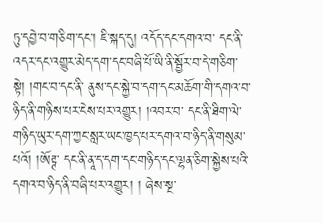ཏུ་དབྱེ་བ་གཅིག་དང་། ཇི་སྐད་དུ། འདོད་དང་དགའ་བ་ དང་ནི་འདར་དང་འགྱུར་མེད་དག་དང་བཞི་པོ་ཡི་ནི་སྦྱོར་བ་དེ་གཅིག་སྟེ། །གང་བ་དང་ནི་ ནུས་དང་སྐྱེ་བ་དག་དང་མཆོག་གི་དགའ་བ་ཉིད་ནི་གཉིས་པར་ངེས་པར་འགྱུར། །འབར་བ་ དང་ནི་ཐིག་ལེ་གཉིད་ཡུར་དག་ཀྱང་སླར་ཡང་ཁྱད་པར་དགའ་བ་ཉིད་ནི་གསུམ་པའོ། །ཨོཊྚ་ དང་ནི་ནཱ་ད་དག་དང་གཉིད་དང་ལྷན་ཅིག་སྐྱེས་པའི་དགའ་བ་ཉིད་ནི་བཞི་པར་འགྱུར། ། ཞེས་སྔ་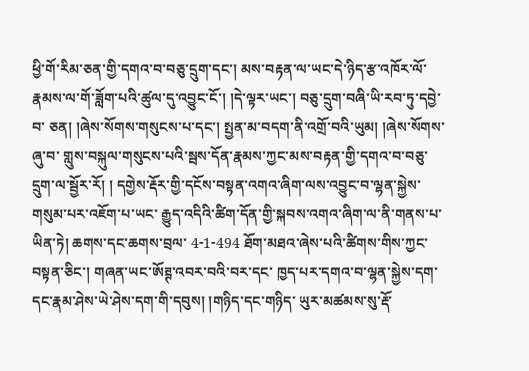ཕྱི་གོ་རིམ་ཅན་གྱི་དགའ་བ་བཅུ་དྲུག་དང་། མས་བརྟན་ལ་ཡང་དེ་ཉིད་རྩ་འཁོར་ལོ་ རྣམས་ལ་གོ་ཟློག་པའི་ཚུལ་དུ་འབྱུང་ངོ་། །དེ་ལྟར་ཡང་། བཅུ་དྲུག་བཞི་ཡི་རབ་ཏུ་དབྱེ་བ་ ཅན། །ཞེས་སོགས་གསུངས་པ་དང་། སྤྱན་མ་བདག་ནི་འགྲོ་བའི་ཡུམ། །ཞེས་སོགས་ཞུ་བ་ གླུས་བསྐུལ་གསུངས་པའི་སྦས་དོན་རྣམས་ཀྱང་མས་བརྟན་གྱི་དགའ་བ་བཅུ་དྲུག་ལ་སྦྱོར་རོ། ། དགྱེས་རྡོར་གྱི་དངོས་བསྟན་འགའ་ཞིག་ལས་འབྱུང་བ་ལྷན་སྐྱེས་གསུམ་པར་འཇོག་པ་ཡང་ རྒྱུད་འདིའི་ཚིག་དོན་གྱི་སྐབས་འགའ་ཞིག་ལ་ནི་གནས་པ་ཡིན་ཏེ། ཆགས་དང་ཆགས་བྲལ་ 4-1-494 ཐོག་མཐའ་ཞེས་པའི་ཚིགས་གིས་ཀྱང་བསྟན་ཅིང་། གཞན་ཡང་ཨོཊྚ་འབར་བའི་བར་དང་ ཁྱད་པར་དགའ་བ་ལྷན་སྐྱེས་དག་དང་རྣམ་ཤེས་ཡེ་ཤེས་དག་གི་དབུས། །གཉིད་དང་གཉིད་ ཡུར་མཚམས་སུ་རྡོ་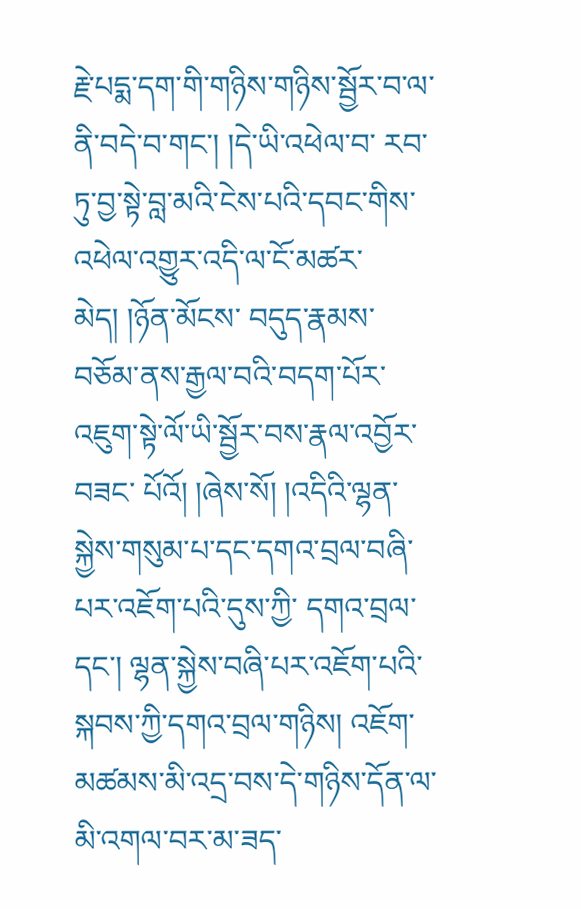རྗེ་པདྨ་དག་གི་གཉིས་གཉིས་སྦྱོར་བ་ལ་ནི་བདེ་བ་གང་། །དེ་ཡི་འཕེལ་བ་ རབ་ཏུ་བྱ་སྟེ་བླ་མའི་ངེས་པའི་དབང་གིས་འཕེལ་འགྱུར་འདི་ལ་ངོ་མཚར་མེད། །ཉོན་མོངས་ བདུད་རྣམས་བཅོམ་ནས་རྒྱལ་བའི་བདག་པོར་འཇུག་སྟེ་ལོ་ཡི་སྦྱོར་བས་རྣལ་འབྱོར་བཟང་ པོའོ། །ཞེས་སོ། །འདིའི་ལྷན་སྐྱེས་གསུམ་པ་དང་དགའ་བྲལ་བཞི་པར་འཇོག་པའི་དུས་ཀྱི་ དགའ་བྲལ་དང་། ལྷན་སྐྱེས་བཞི་པར་འཇོག་པའི་སྐབས་ཀྱི་དགའ་བྲལ་གཉིས། འཇོག་ མཚམས་མི་འདྲ་བས་དེ་གཉིས་དོན་ལ་མི་འགལ་བར་མ་ཟད་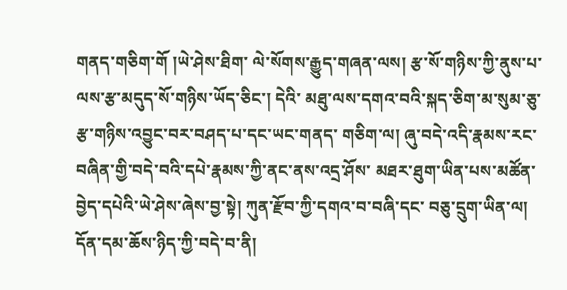གནད་གཅིག་གོ །ཡེ་ཤེས་ཐིག་ ལེ་སོགས་རྒྱུད་གཞན་ལས། རྩ་སོ་གཉིས་ཀྱི་ནུས་པ་ལས་རྩ་མདུད་སོ་གཉིས་ཡོད་ཅིང་། དེའི་ མཐུ་ལས་དགའ་བའི་སྐད་ཅིག་མ་སུམ་ཅུ་རྩ་གཉིས་འབྱུང་བར་བཤད་པ་དང་ཡང་གནད་ གཅིག་ལ། ཞུ་བདེ་འདི་རྣམས་རང་བཞིན་གྱི་བདེ་བའི་དཔེ་རྣམས་ཀྱི་ནང་ནས་འདྲ་ཤོས་ མཐར་ཐུག་ཡིན་པས་མཚོན་བྱེད་དཔེའི་ཡེ་ཤེས་ཞེས་བྱ་སྟེ། ཀུན་རྫོབ་ཀྱི་དགའ་བ་བཞི་དང་ བཅུ་དྲུག་ཡིན་ལ། དོན་དམ་ཆོས་ཉིད་ཀྱི་བདེ་བ་ནི།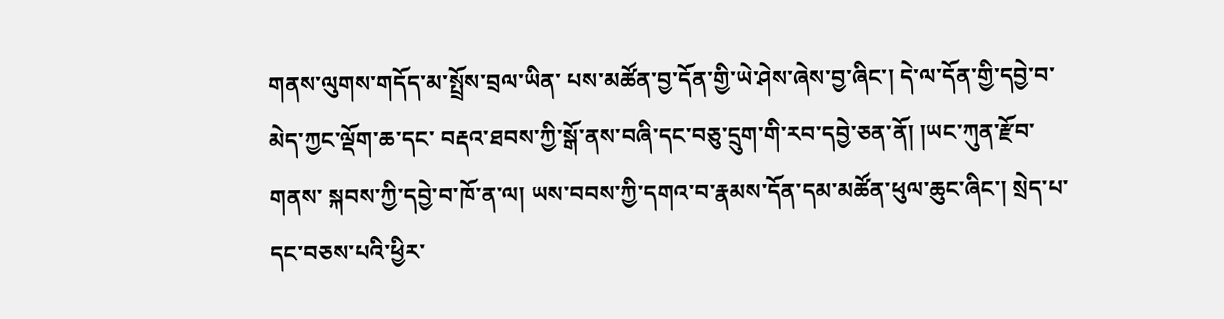གནས་ལུགས་གདོད་མ་སྤྲོས་བྲལ་ཡིན་ པས་མཚོན་བྱ་དོན་གྱི་ཡེ་ཤེས་ཞེས་བྱ་ཞིང་། དེ་ལ་དོན་གྱི་དབྱེ་བ་མེད་ཀྱང་ལྡོག་ཆ་དང་ བརྡའ་ཐབས་ཀྱི་སྒོ་ནས་བཞི་དང་བཅུ་དྲུག་གི་རབ་དབྱེ་ཅན་ནོ། །ཡང་ཀུན་རྫོབ་གནས་ སྐབས་ཀྱི་དབྱེ་བ་ཁོ་ན་ལ། ཡས་བབས་ཀྱི་དགའ་བ་རྣམས་དོན་དམ་མཚོན་ཕུལ་ཆུང་ཞིང་། སྲེད་པ་དང་བཅས་པའི་ཕྱིར་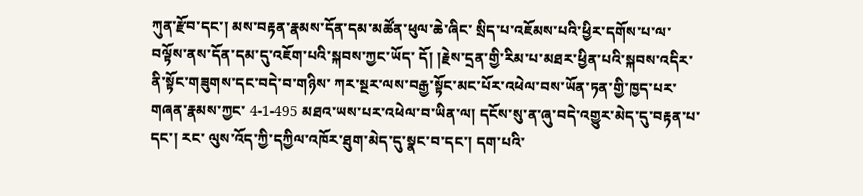ཀུན་རྫོབ་དང་། མས་བརྟན་རྣམས་དོན་དམ་མཚོན་ཕུལ་ཆེ་ཞིང་ སྲིད་པ་འཇོམས་པའི་ཕྱིར་དགོས་པ་ལ་བལྟོས་ནས་དོན་དམ་དུ་འཇོག་པའི་སྐབས་ཀྱང་ཡོད་ དོ། །རྗེས་དྲན་གྱི་རིམ་པ་མཐར་ཕྱིན་པའི་སྐབས་འདིར་ནི་སྟོང་གཟུགས་དང་བདེ་བ་གཉིས་ ཀར་སྔར་ལས་བརྒྱ་སྟོང་མང་པོར་འཕེལ་བས་ཡོན་ཏན་གྱི་ཁྱད་པར་གཞན་རྣམས་ཀྱང་ 4-1-495 མཐའ་ཡས་པར་འཕེལ་བ་ཡིན་ལ། དངོས་སུ་ན་ཞུ་བདེ་འགྱུར་མེད་དུ་བརྟན་པ་དང་། རང་ ལུས་འོད་ཀྱི་དཀྱིལ་འཁོར་ཐུག་མེད་དུ་སྣང་བ་དང་། དག་པའི་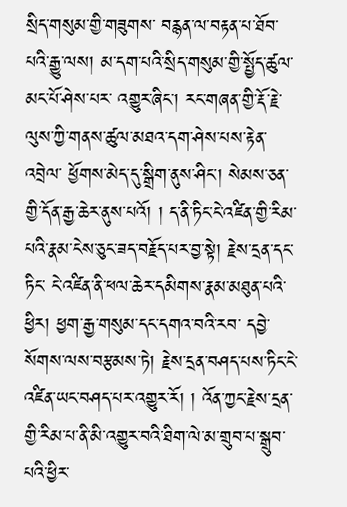སྲིད་གསུམ་གྱི་གཟུགས་ བརྙན་ལ་བརྟན་པ་ཐོབ་པའི་རྒྱུ་ལས། མ་དག་པའི་སྲིད་གསུམ་གྱི་སྤྱོད་ཚུལ་མང་པོ་ཤེས་པར་ འགྱུར་ཞིང་། རང་གཞན་གྱི་རྡོ་རྗེ་ལུས་ཀྱི་གནས་ཚུལ་མཐའ་དག་ཤེས་པས་རྟེན་འབྲེལ་ ཕྱོགས་མེད་དུ་སྒྲིག་ནུས་ཤིང་། སེམས་ཅན་གྱི་དོན་རྒྱ་ཆེར་ནུས་པའོ། ། ད་ནི་ཏིང་ངེ་འཛིན་གྱི་རིམ་པའི་རྣམ་ངེས་ཅུང་ཟད་བརྗོད་པར་བྱ་སྟེ། རྗེས་དྲན་དང་ཏིང་ ངེ་འཛིན་ནི་ཕལ་ཆེར་དམིགས་རྣམ་མཐུན་པའི་ཕྱིར། ཕྱག་རྒྱ་གསུམ་དང་དགའ་བའི་རབ་ དབྱེ་སོགས་ལས་བརྩམས་ཏེ། རྗེས་དྲན་བཤད་པས་ཏིང་ངེ་འཛིན་ཡང་བཤད་པར་འགྱུར་རོ། ། འོན་ཀྱང་རྗེས་དྲན་གྱི་རིམ་པ་ནི་མི་འགྱུར་བའི་ཐིག་ལེ་མ་གྲུབ་པ་སྒྲུབ་པའི་ཕྱིར་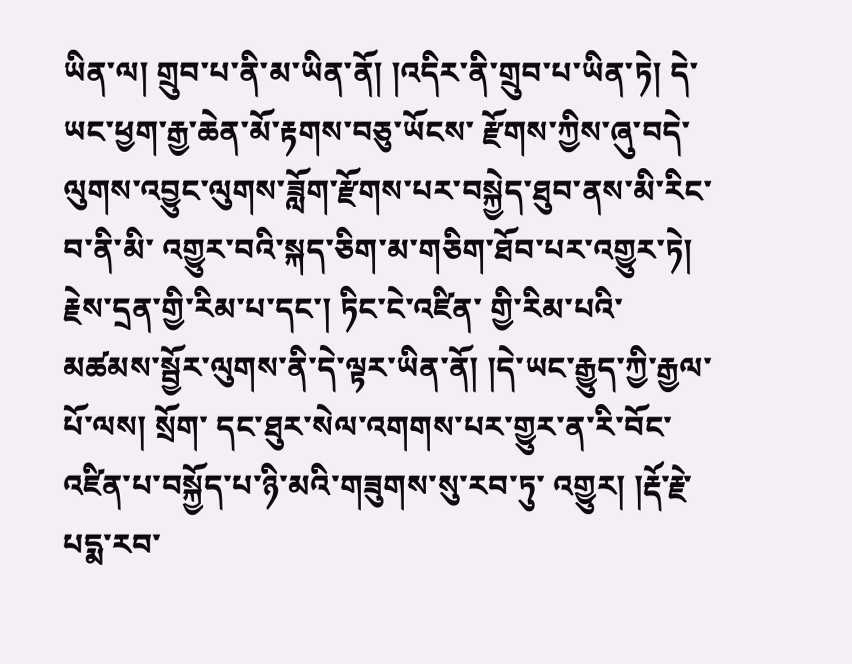ཡིན་ལ། གྲུབ་པ་ནི་མ་ཡིན་ནོ། །འདིར་ནི་གྲུབ་པ་ཡིན་ཏེ། དེ་ཡང་ཕྱག་རྒྱ་ཆེན་མོ་རྟགས་བཅུ་ཡོངས་ རྫོགས་ཀྱིས་ཞུ་བདེ་ལུགས་འབྱུང་ལུགས་ཟློག་རྫོགས་པར་བསྐྱེད་ཐུབ་ནས་མི་རིང་བ་ནི་མི་ འགྱུར་བའི་སྐད་ཅིག་མ་གཅིག་ཐོབ་པར་འགྱུར་ཏེ། རྗེས་དྲན་གྱི་རིམ་པ་དང་། ཏིང་ངེ་འཛིན་ གྱི་རིམ་པའི་མཚམས་སྦྱོར་ལུགས་ནི་དེ་ལྟར་ཡིན་ནོ། །དེ་ཡང་རྒྱུད་ཀྱི་རྒྱལ་པོ་ལས། སྲོག་ དང་ཐུར་སེལ་འགགས་པར་གྱུར་ན་རི་བོང་འཛིན་པ་བསྐྱོད་པ་ཉི་མའི་གཟུགས་སུ་རབ་ཏུ་ འགྱུར། །རྡོ་རྗེ་པདྨ་རབ་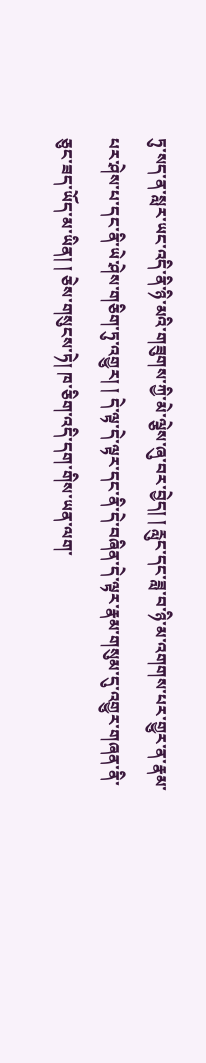ཏུ་སད་ན་སླར་ཡང་འདི་ནི་ཉི་མའི་གཟུགས་ཀྱི་མེ་ལྕེས་ཞུ་བར་བྱེད། ། རླུང་དང་ཟླ་བ་ཉི་མ་འགགས་པར་གྱུར་ན་རྣམ་པར་ཤེས་པ་དང་ནི་ཡེ་ཤེས་གཅིག་ཏུ་འགྱུར། ། དེ་ལྟ་དེ་ལྟར་དང་ནི་དེ་བཞིན་དེ་ལྟར་རྣམ་གསུམ་དུ་འགྱུར་གཞན་ནི་ཅུང་ཟད་ཡོད་མ་ཡིན། ། ཅེས་གསུངས་ཏེ། ཁ་ཅིག་འདི་དག་གིས་ཡན་ལག་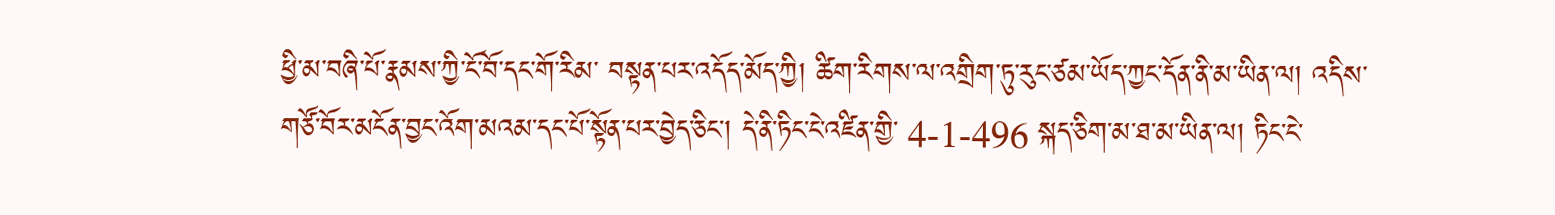ཕྱི་མ་བཞི་པོ་རྣམས་ཀྱི་ངོ་བོ་དང་གོ་རིམ་ བསྟན་པར་འདོད་མོད་ཀྱི། ཚིག་རིགས་ལ་འགྲིག་ཏུ་རུང་ཙམ་ཡོད་ཀྱང་དོན་ནི་མ་ཡིན་ལ། འདིས་གཙོ་བོར་མངོན་བྱང་འོག་མའམ་དང་པོ་སྟོན་པར་བྱེད་ཅིང་། དེ་ནི་ཏིང་ངེ་འཛིན་གྱི་ 4-1-496 སྐད་ཅིག་མ་ཐ་མ་ཡིན་ལ། ཏིང་ངེ་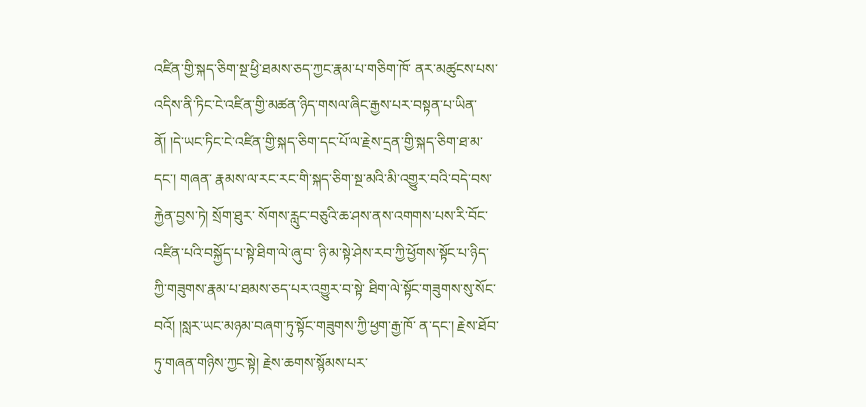འཛིན་གྱི་སྐད་ཅིག་སྔ་ཕྱི་ཐམས་ཅད་ཀྱང་རྣམ་པ་གཅིག་ཁོ་ ནར་མཚུངས་པས་འདིས་ནི་ཏིང་ངེ་འཛིན་གྱི་མཚན་ཉིད་གསལ་ཞིང་རྒྱས་པར་བསྟན་པ་ཡིན་ ནོ། །དེ་ཡང་ཏིང་ངེ་འཛིན་གྱི་སྐད་ཅིག་དང་པོ་ལ་རྗེས་དྲན་གྱི་སྐད་ཅིག་ཐ་མ་དང་། གཞན་ རྣམས་ལ་རང་རང་གི་སྐད་ཅིག་སྔ་མའི་མི་འགྱུར་བའི་བདེ་བས་རྐྱེན་བྱས་ཏེ། སྲོག་ཐུར་ སོགས་རླུང་བཅུའི་ཆ་ཤས་ནས་འགགས་པས་རི་བོང་འཛིན་པའི་བསྐྱོད་པ་སྟེ་ཐིག་ལེ་ཞུ་བ་ ཉི་མ་སྟེ་ཤེས་རབ་ཀྱི་ཕྱོགས་སྟོང་པ་ཉིད་ཀྱི་གཟུགས་རྣམ་པ་ཐམས་ཅད་པར་འགྱུར་བ་སྟེ་ ཐིག་ལེ་སྟོང་གཟུགས་སུ་སོང་བའོ། །སླར་ཡང་མཉམ་བཞག་ཏུ་སྟོང་གཟུགས་ཀྱི་ཕྱག་རྒྱ་ཁོ་ ན་དང་། རྗེས་ཐོབ་ཏུ་གཞན་གཉིས་ཀྱང་སྟེ། རྗེས་ཆགས་སྙོམས་པར་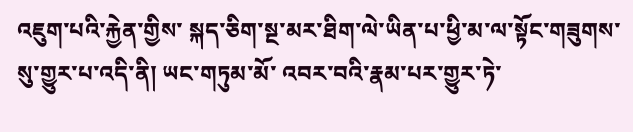འཇུག་པའི་རྐྱེན་གྱིས་ སྐད་ཅིག་སྔ་མར་ཐིག་ལེ་ཡིན་པ་ཕྱི་མ་ལ་སྟོང་གཟུགས་སུ་གྱུར་པ་འདི་ནི། ཡང་གཏུམ་མོ་ འབར་བའི་རྣམ་པར་གྱུར་ཏེ་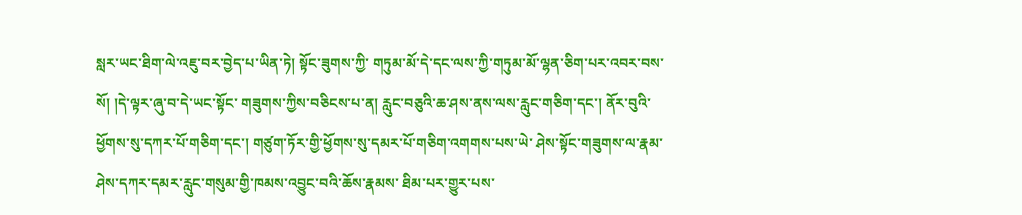སླར་ཡང་ཐིག་ལེ་འཇུ་བར་བྱེད་པ་ཡིན་ཏེ། སྟོང་ཟུགས་ཀྱི་ གཏུམ་མོ་དེ་དང་ལས་ཀྱི་གཏུམ་མོ་ལྷན་ཅིག་པར་འབར་བས་སོ། །དེ་ལྟར་ཞུ་བ་དེ་ཡང་སྟོང་ གཟུགས་ཀྱིས་བཅིངས་པ་ན། རླུང་བཅུའི་ཆ་ཤས་ནས་ལས་རླུང་གཅིག་དང་། ནོར་བུའི་ ཕྱོགས་སུ་དཀར་པོ་གཅིག་དང་། གཙུག་ཏོར་གྱི་ཕྱོགས་སུ་དམར་པོ་གཅིག་འགགས་པས་ཡེ་ ཤེས་སྟོང་གཟུགས་ལ་རྣམ་ཤེས་དཀར་དམར་རླུང་གསུམ་གྱི་ཁམས་འབྱུང་བའི་ཆོས་རྣམས་ ཐིམ་པར་གྱུར་པས་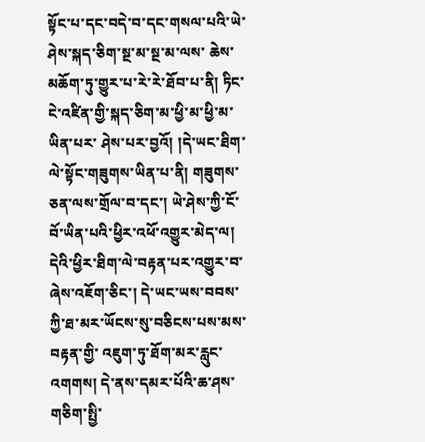སྟོང་པ་དང་བདེ་བ་དང་གསལ་པའི་ཡེ་ཤེས་སྐད་ཅིག་སྔ་མ་སྔ་མ་ལས་ ཆེས་མཆོག་ཏུ་གྱུར་པ་རེ་རེ་ཐོབ་པ་ནི། ཏིང་ངེ་འཛིན་གྱི་སྐད་ཅིག་མ་ཕྱི་མ་ཕྱི་མ་ཡིན་པར་ ཤེས་པར་བྱའོ། །དེ་ཡང་ཐིག་ལེ་སྟོང་གཟུགས་ཡིན་པ་ནི། གཟུགས་ཅན་ལས་གྲོལ་བ་དང་། ཡེ་ཤེས་ཀྱི་ངོ་བོ་ཡིན་པའི་ཕྱིར་འཕོ་འགྱུར་མེད་ལ། དེའི་ཕྱིར་ཐིག་ལེ་བརྟན་པར་འགྱུར་བ་ ཞེས་འཇོག་ཅིང་། དེ་ཡང་ཡས་བབས་ཀྱི་ཐ་མར་ཡོངས་སུ་བཅིངས་པས་མས་བརྟན་གྱི་ འཇུག་ཏུ་ཐོག་མར་རླུང་འགགས། དེ་ནས་དམར་པོའི་ཆ་ཤས་གཅིག་སྤྱི་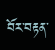བོར་བརྟན་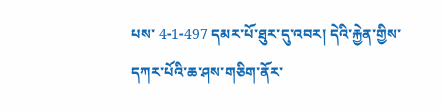པས་ 4-1-497 དམར་པོ་ཐུར་དུ་འབར། དེའི་རྐྱེན་གྱིས་དཀར་པོའི་ཆ་ཤས་གཅིག་ནོར་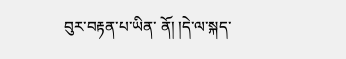བུར་བརྟན་པ་ཡིན་ ནོ། །དེ་ལ་སྐད་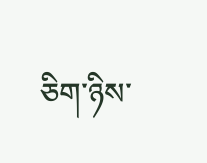ཅིག་ཉིས་